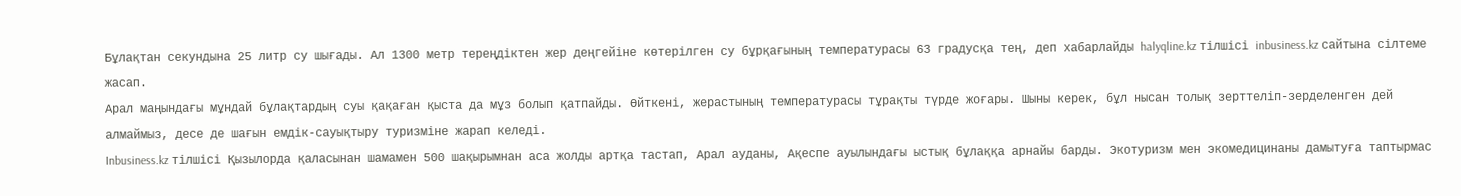Бұлақтан секундына 25 литр су шығады. Ал 1300 метр тереңдіктен жер деңгейіне көтерілген су бұрқағының температурасы 63 градусқа тең, деп хабарлайды halyqline.kz тілшісі inbusiness.kz сайтына сілтеме жасап.
Арал маңындағы мұндай бұлақтардың суы қақаған қыста да мұз болып қатпайды. Өйткені, жерастының температурасы тұрақты түрде жоғары. Шыны керек, бұл нысан толық зерттеліп-зерделенген дей алмаймыз, десе де шағын емдік-сауықтыру туризміне жарап келеді.
Inbusiness.kz тілшісі Қызылорда қаласынан шамамен 500 шақырымнан аса жолды артқа тастап, Арал ауданы, Ақеспе ауылындағы ыстық бұлаққа арнайы барды. Экотуризм мен экомедицинаны дамытуға таптырмас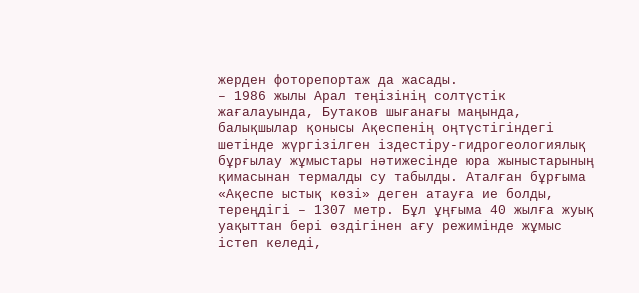жерден фоторепортаж да жасады.
– 1986 жылы Арал теңізінің солтүстік жағалауында, Бутаков шығанағы маңында, балықшылар қонысы Ақеспенің оңтүстігіндегі шетінде жүргізілген іздестіру-гидрогеологиялық бұрғылау жұмыстары нәтижесінде юра жыныстарының қимасынан термалды су табылды. Аталған бұрғыма «Ақеспе ыстық көзі» деген атауға ие болды, тереңдігі – 1307 метр. Бұл ұңғыма 40 жылға жуық уақыттан бері өздігінен ағу режимінде жұмыс істеп келеді,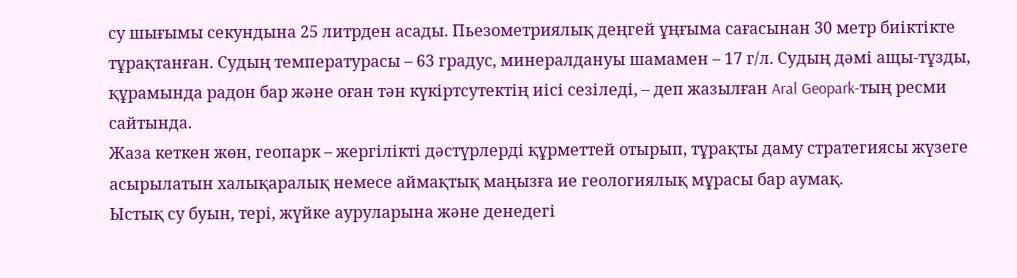су шығымы секундына 25 литрден асады. Пьезометриялық деңгей ұңғыма сағасынан 30 метр биіктікте тұрақтанған. Судың температурасы – 63 градус, минералдануы шамамен – 17 г/л. Судың дәмі ащы-тұзды, құрамында радон бар және оған тән күкіртсутектің иісі сезіледі, – деп жазылған Aral Geopark-тың ресми сайтында.
Жаза кеткен жөн, геопарк – жергілікті дәстүрлерді құрметтей отырып, тұрақты даму стратегиясы жүзеге асырылатын халықаралық немесе аймақтық маңызға ие геологиялық мұрасы бар аумақ.
Ыстық су буын, тері, жүйке ауруларына және денедегі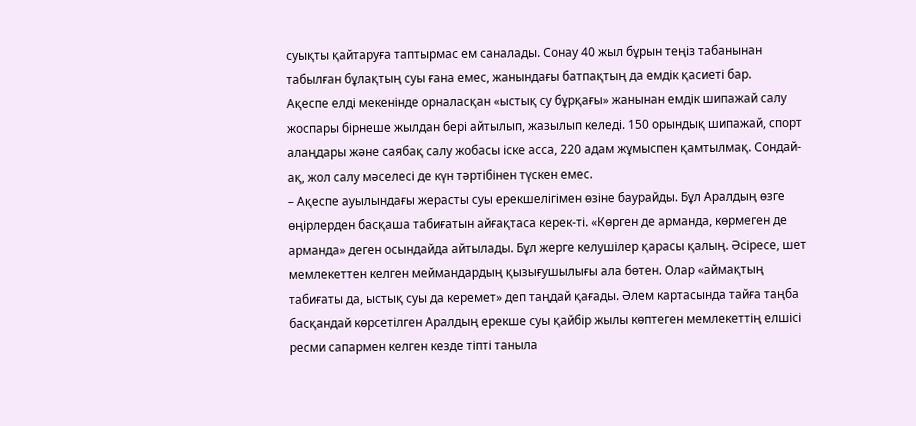суықты қайтаруға таптырмас ем саналады. Сонау 40 жыл бұрын теңіз табанынан табылған бұлақтың суы ғана емес, жанындағы батпақтың да емдік қасиеті бар.
Ақеспе елді мекенінде орналасқан «ыстық су бұрқағы» жанынан емдік шипажай салу жоспары бірнеше жылдан бері айтылып, жазылып келеді. 150 орындық шипажай, спорт алаңдары және саябақ салу жобасы іске асса, 220 адам жұмыспен қамтылмақ. Сондай-ақ, жол салу мәселесі де күн тәртібінен түскен емес.
– Ақеспе ауылындағы жерасты суы ерекшелігімен өзіне баурайды. Бұл Аралдың өзге өңірлерден басқаша табиғатын айғақтаса керек-ті. «Көрген де арманда, көрмеген де арманда» деген осындайда айтылады. Бұл жерге келушілер қарасы қалың. Әсіресе, шет мемлекеттен келген меймандардың қызығушылығы ала бөтен. Олар «аймақтың табиғаты да, ыстық суы да керемет» деп таңдай қағады. Әлем картасында тайға таңба басқандай көрсетілген Аралдың ерекше суы қайбір жылы көптеген мемлекеттің елшісі ресми сапармен келген кезде тіпті таныла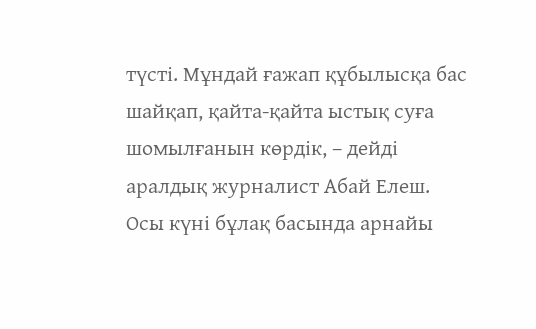түсті. Мұндай ғажап құбылысқа бас шайқап, қайта-қайта ыстық суға шомылғанын көрдік, – дейді аралдық журналист Абай Елеш.
Осы күні бұлақ басында арнайы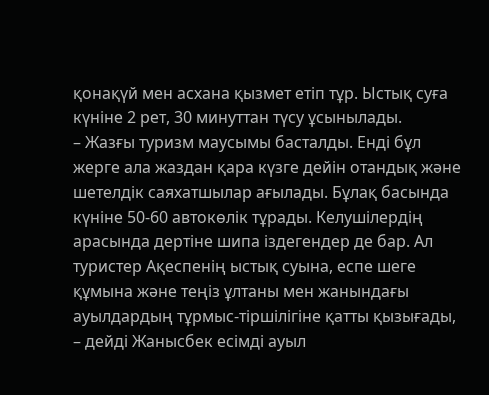қонақүй мен асхана қызмет етіп тұр. Ыстық суға күніне 2 рет, 30 минуттан түсу ұсынылады.
– Жазғы туризм маусымы басталды. Енді бұл жерге ала жаздан қара күзге дейін отандық және шетелдік саяхатшылар ағылады. Бұлақ басында күніне 50-60 автокөлік тұрады. Келушілердің арасында дертіне шипа іздегендер де бар. Ал туристер Ақеспенің ыстық суына, еспе шеге құмына және теңіз ұлтаны мен жанындағы ауылдардың тұрмыс-тіршілігіне қатты қызығады, – дейді Жанысбек есімді ауыл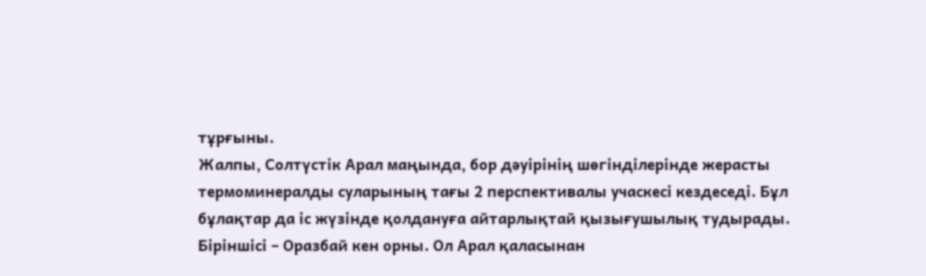тұрғыны.
Жалпы, Солтүстік Арал маңында, бор дәуірінің шөгінділерінде жерасты термоминералды суларының тағы 2 перспективалы учаскесі кездеседі. Бұл бұлақтар да іс жүзінде қолдануға айтарлықтай қызығушылық тудырады.
Біріншісі – Оразбай кен орны. Ол Арал қаласынан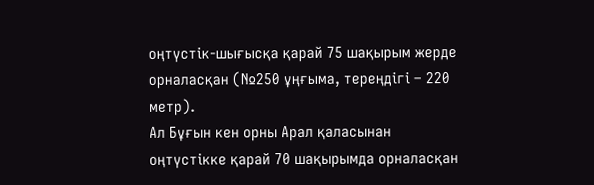оңтүстік-шығысқа қарай 75 шақырым жерде орналасқан (№250 ұңғыма, тереңдігі – 220 метр).
Ал Бұғын кен орны Арал қаласынан оңтүстікке қарай 70 шақырымда орналасқан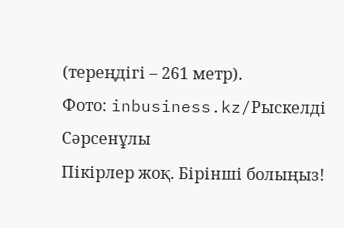(тереңдігі – 261 метр).
Фото: inbusiness.kz/Рыскелді Сәрсенұлы
Пікірлер жоқ. Бірінші болыңыз!